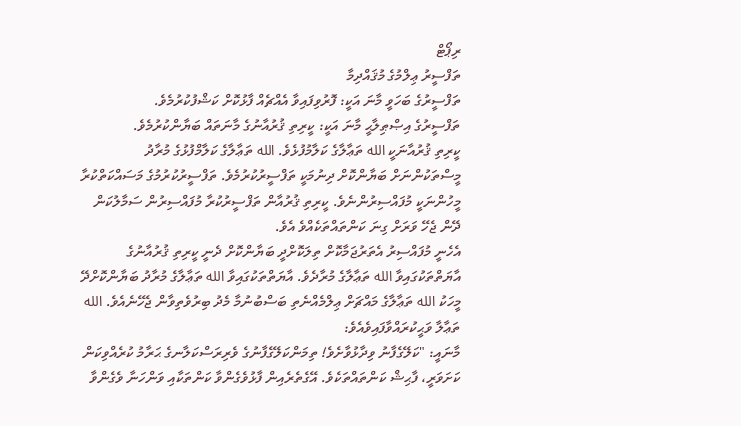ރިޕޯޓް
ތަފްސީރު ޢިލްމުގެ މުޤައްދިމާ
ތަފްސީރުގެ ބަހަވީ މާނަ އަކީ: ފޮރުވިފައިވާ އެއްޗެއް ފާޅުކޮށް ކަޝްފުކުރުމެވެ.
ތަފްސީރުގެ އިޞްޠިލާޙީ މާނަ އަކީ: ކީރިތި ޤުރުއާނުގެ މާނަތައް ބަޔާންކުރުމެވެ.
ކީރިތި ޤުރުއާނަކީ الله ތަޢާލާގެ ކަލާމުފުޅެވެ. الله ތަޢާލާގެ ކަލާމްފުޅުގެ މުރާދު މީސްތަކުންނަށް ބަޔާންކޮށް ދިނުމަކީ ތަފްސީރުކުރުމެވެ. ތަފްސީރުކުރުމުގެ މަސައްކަތްކުރާ މީހުންނަކީ މުފައްސިރުންނެވެ. ކީރިތި ޤުރުއާން ތަފްސީރުކުރާ މުފައްސިރުން ސަމާލުކަން ދޭން ޖެހޭ ވަރަށް ގިނަ ކަންތައްތަކެއްވެ އެވެ.
އެހެނީ މުފައްސިރު އެތަރުޖަމާކޮށް ތިލަކޮށްދީ ބަޔާންކޮށް ދެނީ ކީރިތި ޤުރުއާނުގެ އާޔަތްތަކުގައިވާ الله ތަޢާލާގެ މުރާދެވެ. އާޔަތްތަކުގައިވާ الله ތަޢާލާގެ މުރާދު ބަޔާންކޮށްދޭ މީހަކު الله ތަޢާލާގެ މައްޗަށް ޢިލްމެއްނެތި ބަސްބުނުމާ މެދު ބިރުވެތިވާން ޖެހޭނެއެވެ. الله ތަޢާލާ ވަޙީކުރައްވާފައިވެއެވެ:
މާނައީ: "ކަލޭގެފާނު ވިދާޅުވާށެވެ! ތިމަންކަލޭގެފާނުގެ ވެރިރަސްކަލާނގެ ޙަރާމު ކުރެއްވިކަން ކަށަވަރީ، ފާޙިޝް ކަންތައްތަކެވެ. އޭގެތެރެއިން ފާޅުވެގެންވާ ކަންތަކާއި ވަންހަނާ ވެގެންވާ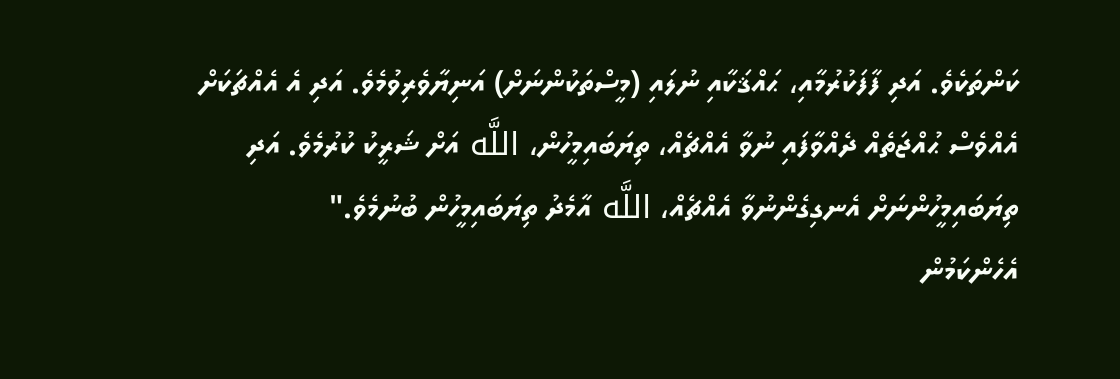ކަންތަކެވެ. އަދި ފާފަކުރުމާއި، ޙައްޤަކާއި ނުލައި (މީސްތަކުންނަށް) އަނިޔާވެރިވުމެވެ. އަދި އެ އެއްޗަކަށް އެއްވެސް ޙުއްޖަތެއް ދެއްވާފައި ނުވާ އެއްޗެއް، ތިޔަބައިމީހުން، اللَّه އަށް ޝަރީކު ކުރުމެވެ. އަދި ތިޔަބައިމީހުންނަށް އެނގިގެންނުވާ އެއްޗެއް، اللَّه އާމެދު ތިޔަބައިމީހުން ބުނުމެވެ."
އެހެންކަމުން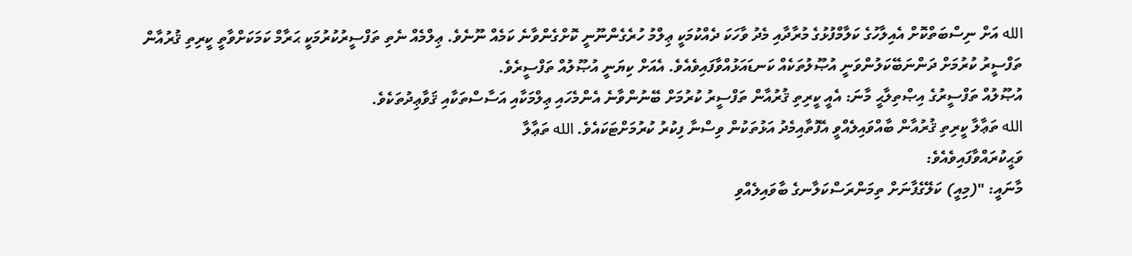الله އަށް ނިސްބަތްކޮށް އެއިލާހުގެ ކަލާމްފުޅުގެ މުރާދާއި މެދު ވާހަކަ ދެއްކުމަކީ ޢިލްމު ހުރެގެންނޫނީ ކޮށްގެންވާނެ ކަމެއް ނޫނެވެ. ޢިލްމެއް ނެތި ތަފްސީރުކުރުމަކީ ޙަރާމް ކަމަކަށްވާތީ ކީރިތި ޤުރުއާން ތަފްސީރު ކުރުމަށް ދަންނަބޭކަލުންވަނީ އުޞޫލުތަކެއް ކަނޑައަޅުއްވާފައިވެއެވެ. އެއަށް ކިޔަނީ އުޞޫލުއް ތަފްސީރެވެ.
އުޞޫލުއް ތަފްސީރުގެ އިޞްތިލާޙީ މާނަ: އެއީ ކީރިތި ޤުރުއާން ތަފްސީރު ކުރުމަށް ބޭނުންވާނެ އެންމެހައި ޢިލްމަކާއި އަސާސްތަކާއި ޤަވާޢިދުތަކެވެ.
الله ތަޢާލާ ކީރިތި ޤުރުއާން ބާއްވައިލެއްވީ އެފޮތާއިމެދު އަޅުތަކުން ވިސްނާ ފިކުރު ކުރުމަށްޓަކައެވެ. الله ތަޢާލާ
ވަޙީކުރައްވާފައިވެއެވެ:
މާނައީ: "(މިއީ) ކަލޭގެފާނަށް ތިމަންރަސްކަލާނގެ ބާވައިލެއްވި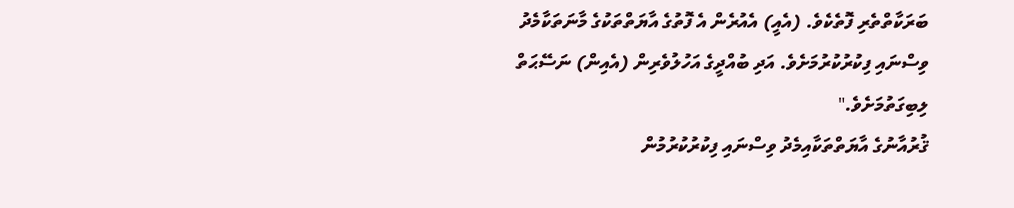ބަރަކާތްތެރި ފޮތެކެވެ. (އެއީ) އެއުރެން އެ ފޮތުގެ އާޔަތްތަކުގެ މާނަތަކާމެދު ވިސްނައި ފިކުރުކުރުމަށެވެ. އަދި ބުއްދީގެ އަހުލުވެރިން (އެއިން) ނަސޭޙަތް ލިބިގަތުމަށެވެ."
ޤުރުއާނުގެ އާޔަތްތަކާއިމެދު ވިސްނައި ފިކުރުކުރުމުން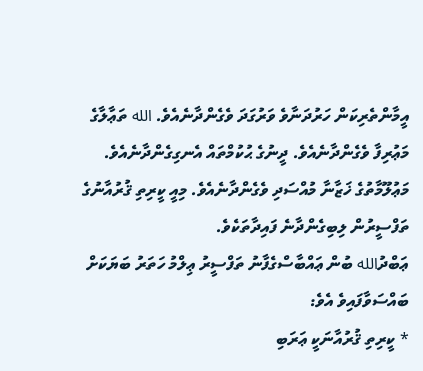އީމާންތެރިކަން ހަރުދަނާވެ ވަރުގަދަ ވެގެންދާނެއެވެ. الله ތަޢާލާގެ މަޢުރިފާ ވެގެންދާނެއެވެ. ދީނުގެ ޙުކުމްތައް އެނގިގެންދާނެއެވެ. މަޢުލޫމާތުގެ ޚަޒާނާ މުއްސަދި ވެގެންދާނެއެވެ. މިއީ ކީރިތި ޤުރުއާނުގެ ތަފްސީރުން ލިބިގެންދާނެ ފައިދާތަކެވެ.
ޢަބްދުالله ބުން ޢައްބާސްގެފާނު ތަފްސީރު ޢިލްމު ހަތަރު ބަޔަކަށް ބައްސަވާފައިވެ އެވެ:
* ކީރިތި ޤުރުއާނަކީ ޢަރަބި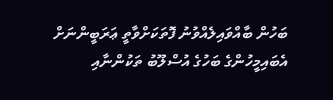ބަހުން ބާއްވައިލެއްވުނު ފޮތަކަށްވާތީ ޢަރަބީންނަށް އެބައިމީހުންގެ ބަހުގެ އުސްލޫބު ތަކުންނާއި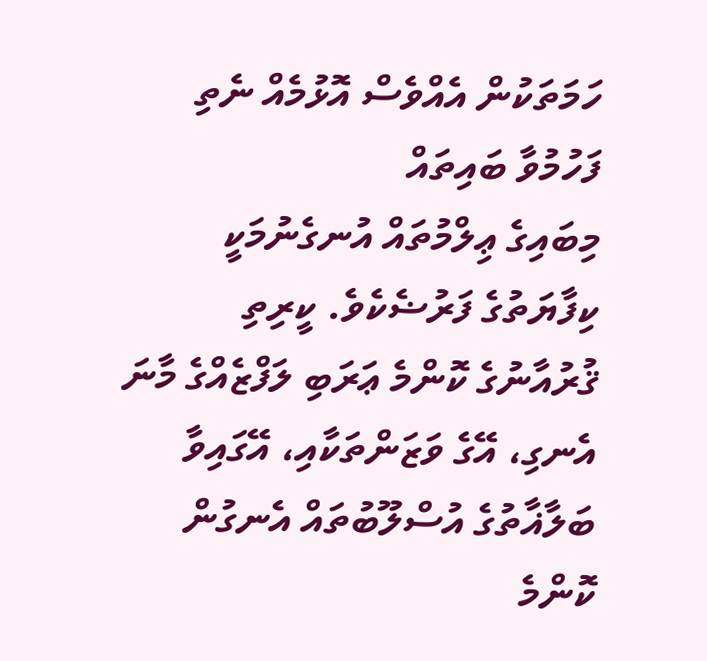ހަމަތަކުން އެއްވެސް އޮޅުމެއް ނެތި ފަހުމުވާ ބައިތައް
މިބައިގެ ޢިލްމުތައް އުނގެނުމަކީ ކިފާޔަތުގެ ފަރުޟެކެވެ. ކީރިތި ޤުރުއާނުގެ ކޮންމެ ޢަރަބި ލަފްޒެއްގެ މާނަ އެނގި، އޭގެ ވަޒަންތަކާއި، އޭގައިވާ ބަލާޣާތުގެ އުސްލޫބުތައް އެނގުން ކޮންމެ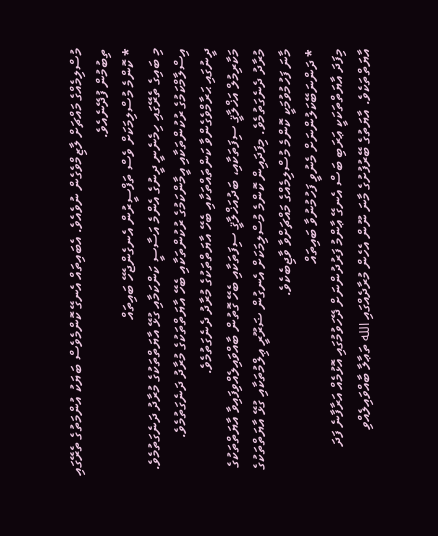މުސްލިމެއްގެ މައްޗަށް ލާޒިމްވެގެން ނުވެއެވެ. އެބައިތައް އެނގޭ ކޮންމެވެސް ބަޔަކު އުންމަތުގެ ތެރޭގައި ތިބުމުން ފުދޭނެއެވެ.
* ކޮންމެ މުސްލިމަކަށް ވެސް ތަފްސީރުން އެނގެންޖެހޭ ބައިތައް
މި ބައިގެ ތެރޭގައި ހިމެނެނީ ދީނުގެ އެންމެ އަސާސީ ކަންކަމާއި ގުޅޭ އާޔަތްތަކުގެ މުރާދު ދަނެގަތުމެވެ. އިސްލާމްކަމުގެ ރުކުންތަކާއި އީމާންކަމުގެ ރުކުންތަކާއި ބެހޭ އާޔަތްތަކުގެ މުރާދު ދަނެގަތުމެވެ. ދީނުގައި ޙަރާމްވެގެންވާ ކަންތައްތަކާއި ބެހޭ އާޔަތްތަކުގެ މުރާދު ދެނެގަތުމެވެ.
މަކާރިމުލް އަޚްލާޤީ ސިފަތަކާއި، ބަދުއަޚްލާޤީ ސިފަތަކާއި ބެހޭ ގޮތުން ބާއްވައިލެއްވިފައިވާ އާޔަތްތަކުގެ މުރާދު ދެނެގަތުމެވެ. މިފަދައިން ކޮންމެ މުސްލިމަކަށް އެނގުން ޟަރޫރީ ޢިލްމުތަކާއި ގުޅޭ އާޔަތްތަކުގެ މާނަ ފަހުމުވުމަކީ ކޮންމެ މުސްލިމެއްގެ މައްޗަށްވާ ވާޖިބެކެވެ.
* ދަންނަބޭކަލުންނަށް މެނުވީ ފަހުމުނުވާ ބައިތައް
މިފަދަ އާޔަތްތަކަކީ ޢަރަބި ބަސް އެނގޭ ޢާންމު ފަރުދުންނަށް ދޭހަވުމުގައި އޮޅުމެއް އަރާފާނެ ފަދަ އާޔަތްތަކެވެ. އާޔަތުގެ ބޭރުފުށުގެ މާނަ ނޫން އެހެން މުރާދެއްގައި الله ތަޢާލާ ބާއްވައިލެއްވި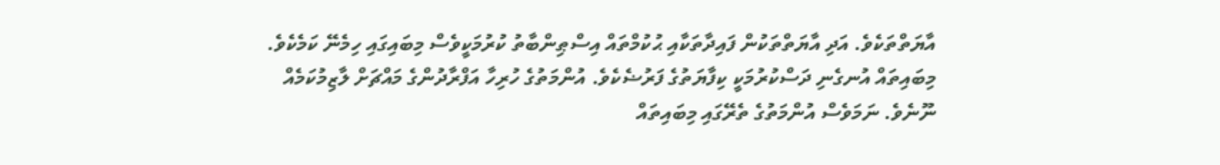އާޔަތްތަކެވެ. އަދި އާޔަތްތަކުން ފައިދާތަކާއި ޙުކުމްތައް އިސްޠިންބާތު ކުރުމަކީވެސް މިބައިގައި ހިމެނޭ ކަމެކެވެ. މިބައިތައް އުނގެނި ދަސްކުރުމަކީ ކިފާޔަތުގެ ފަރުޟެކެވެ. އުންމަތުގެ ހުރިހާ އަފްރާދުންގެ މައްޗަށް ލާޒިމުކަމެއް ނޫނެވެ. ނަމަވެސް އުންމަތުގެ ތެރޭގައި މިބައިތައް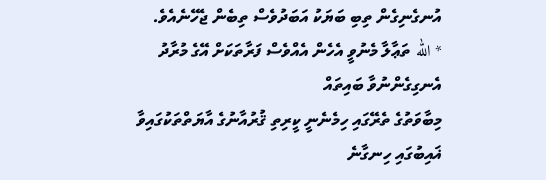އުނގެނިގެން ތިބި ބަޔަކު އަބަދުވެސް ތިބެން ޖެހޭނެއެވެ.
* الله ތަޢާލާ މެނުވީ އެހެން އެއްވެސް ފަރާތަކަށް އޭގެ މުރާދު އެނގިގެންނުވާ ބައިތައް
މިބާވަތުގެ ތެރޭގައި ހިމެނެނީ ކީރިތި ޤުރުއާނުގެ އާޔަތްތަކުގައިވާ ޣައިބުގައި ހިނގާނެ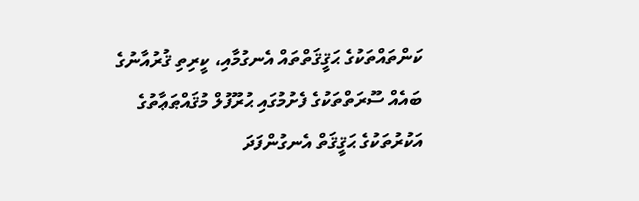ކަންތައްތަކުގެ ޙަޤީޤަތްތައް އެނގުމާއި، ކީރިތި ޤުރުއާނުގެ ބައެއް ސޫރަތްތަކުގެ ފެށުމުގައި ޙުރޫފުލް މުޤައްޠަޢާތުގެ އަކުރުތަކުގެ ޙަޤީޤަތް އެނގުންފަދަ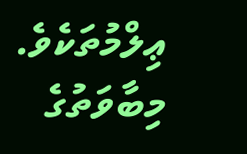ޢިލްމުތަކެވެ.
މިބާވަތުގެ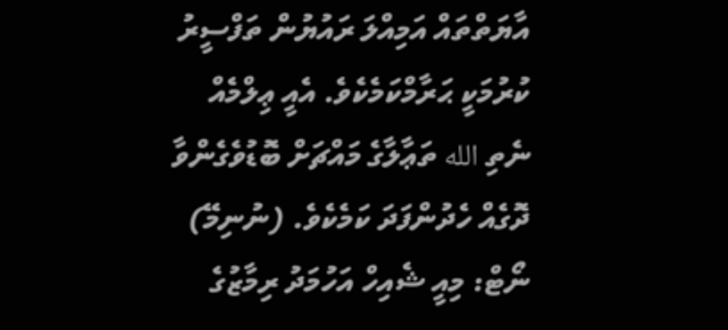އާޔަތްތައް އަމިއްލަ ރައުޔުން ތަފްސީރު ކުރުމަކީ ޙަރާމްކަމެކެވެ. އެއީ ޢިލްމެއް ނެތި الله ތަޢާލާގެ މައްޗަށް ބޮޑުވެގެންވާ ދޮގެއް ހެދުންފަދަ ކަމެކެވެ. (ނުނިމޭ)
ނޯޓް: މިއީ ޝެއިހް އަހުމަދު ރިމާޒުގެ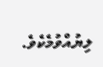ލިޔުއްވުމެކެވެ.